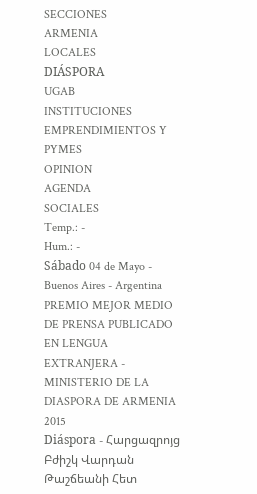SECCIONES
ARMENIA
LOCALES
DIÁSPORA
UGAB
INSTITUCIONES
EMPRENDIMIENTOS Y PYMES
OPINION
AGENDA
SOCIALES
Temp.: -
Hum.: -
Sábado 04 de Mayo - Buenos Aires - Argentina
PREMIO MEJOR MEDIO DE PRENSA PUBLICADO EN LENGUA EXTRANJERA - MINISTERIO DE LA DIASPORA DE ARMENIA 2015
Diáspora - Հարցազրոյց Բժիշկ Վարդան Թաշճեանի Հետ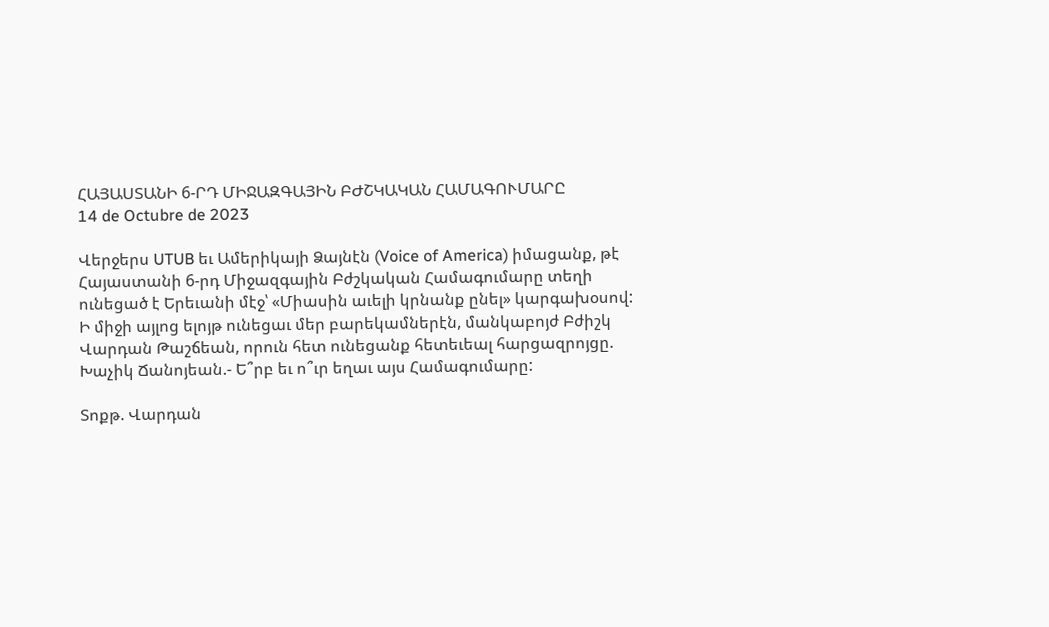ՀԱՅԱՍՏԱՆԻ 6-ՐԴ ՄԻՋԱԶԳԱՅԻՆ ԲԺՇԿԱԿԱՆ ՀԱՄԱԳՈՒՄԱՐԸ
14 de Octubre de 2023

Վերջերս UTUB եւ Ամերիկայի Ձայնէն (Voice of America) իմացանք, թէ Հայաստանի 6-րդ Միջազգային Բժշկական Համագումարը տեղի ունեցած է Երեւանի մէջ՝ «Միասին աւելի կրնանք ընել» կարգախօսով: Ի միջի այլոց ելոյթ ունեցաւ մեր բարեկամներէն, մանկաբոյժ Բժիշկ Վարդան Թաշճեան, որուն հետ ունեցանք հետեւեալ հարցազրոյցը.
Խաչիկ Ճանոյեան.- Ե՞րբ եւ ո՞ւր եղաւ այս Համագումարը:

Տոքթ. Վարդան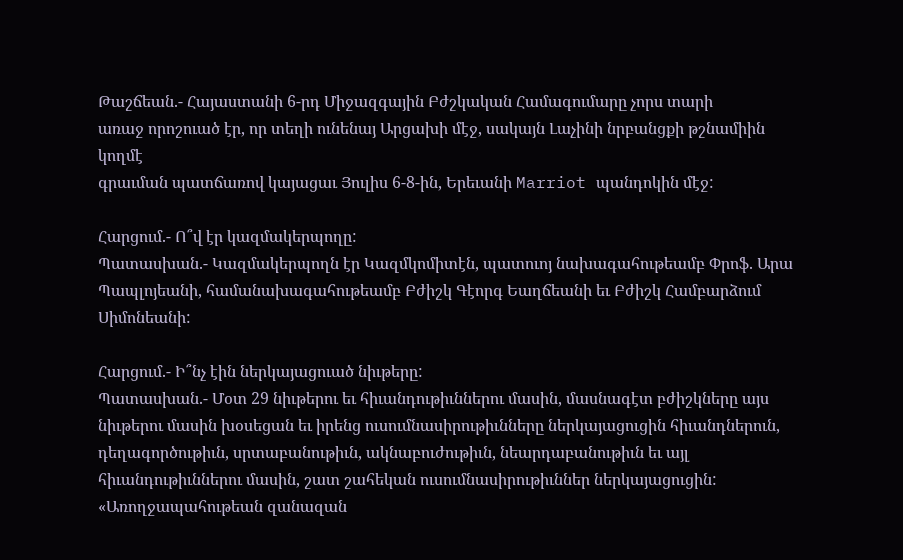Թաշճեան.- Հայաստանի 6-րդ Միջազգային Բժշկական Համագումարը չորս տարի
առաջ որոշուած էր, որ տեղի ունենայ Արցախի մէջ, սակայն Լաչինի նրբանցքի թշնամիին կողմէ
գրաւման պատճառով կայացաւ Յուլիս 6-8-ին, Երեւանի Marriot պանդոկին մէջ:

Հարցում.- Ո՞վ էր կազմակերպողը:
Պատասխան.- Կազմակերպողն էր Կազմկոմիտէն, պատուոյ նախագահութեամբ Փրոֆ. Արա
Պապլոյեանի, համանախագահութեամբ Բժիշկ Գէորգ Եաղճեանի եւ Բժիշկ Համբարձում Սիմոնեանի:

Հարցում.- Ի՞նչ էին ներկայացուած նիւթերը:
Պատասխան.- Մօտ 29 նիւթերու եւ հիւանդութիւններու մասին, մասնագէտ բժիշկները այս նիւթերու մասին խօսեցան եւ իրենց ուսումնասիրութիւնները ներկայացուցին հիւանդներուն, դեղագործութիւն, սրտաբանութիւն, ակնաբուժութիւն, նեարդաբանութիւն եւ այլ հիւանդութիւններու մասին, շատ շահեկան ուսումնասիրութիւններ ներկայացուցին: «Առողջապահութեան զանազան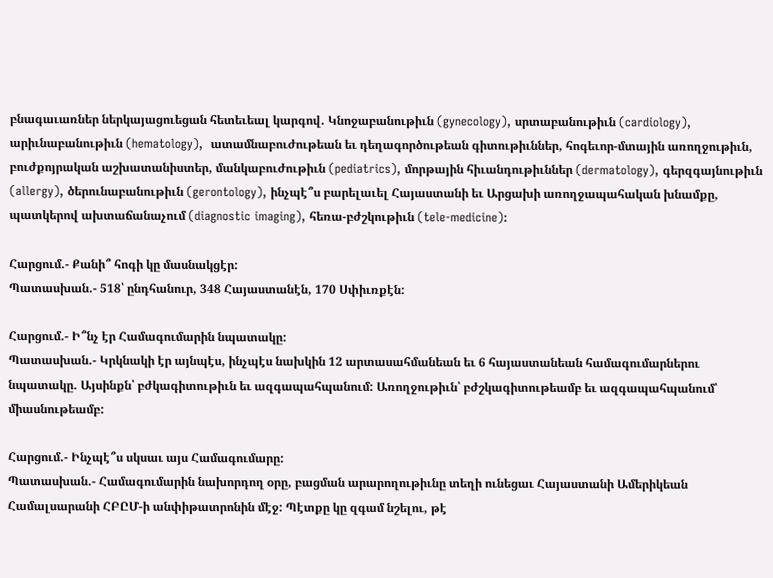բնագաւառներ ներկայացուեցան հետեւեալ կարգով. Կնոջաբանութիւն (gynecology), սրտաբանութիւն (cardiology), արիւնաբանութիւն (hematology),  ատամնաբուժութեան եւ դեղագործութեան գիտութիւններ, հոգեւոր-մտային առողջութիւն, բուժքոյրական աշխատանիստեր, մանկաբուժութիւն (pediatrics), մորթային հիւանդութիւններ (dermatology), գերզգայնութիւն (allergy), ծերունաբանութիւն (gerontology), ինչպէ՞ս բարելաւել Հայաստանի եւ Արցախի առողջապահական խնամքը,
պատկերով ախտաճանաչում (diagnostic imaging), հեռա-բժշկութիւն (tele-medicine):

Հարցում.- Քանի՞ հոգի կը մասնակցէր:
Պատասխան.- 518՝ ընդհանուր, 348 Հայաստանէն, 170 Սփիւռքէն:

Հարցում.- Ի՞նչ էր Համագումարին նպատակը:
Պատասխան.- Կրկնակի էր այնպէս, ինչպէս նախկին 12 արտասահմանեան եւ 6 հայաստանեան համագումարներու նպատակը. Այսինքն՝ բժկագիտութիւն եւ ազգապահպանում: Առողջութիւն՝ բժշկագիտութեամբ եւ ազգապահպանում՝ միասնութեամբ:

Հարցում.- Ինչպէ՞ս սկսաւ այս Համագումարը:
Պատասխան.- Համագումարին նախորդող օրը, բացման արարողութիւնը տեղի ունեցաւ Հայաստանի Ամերիկեան Համալսարանի ՀԲԸՄ-ի անփիթատրոնին մէջ: Պէտքը կը զգամ նշելու, թէ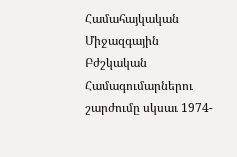Համահայկական Միջազգային Բժշկական Համագումարներու շարժումը սկսաւ 1974-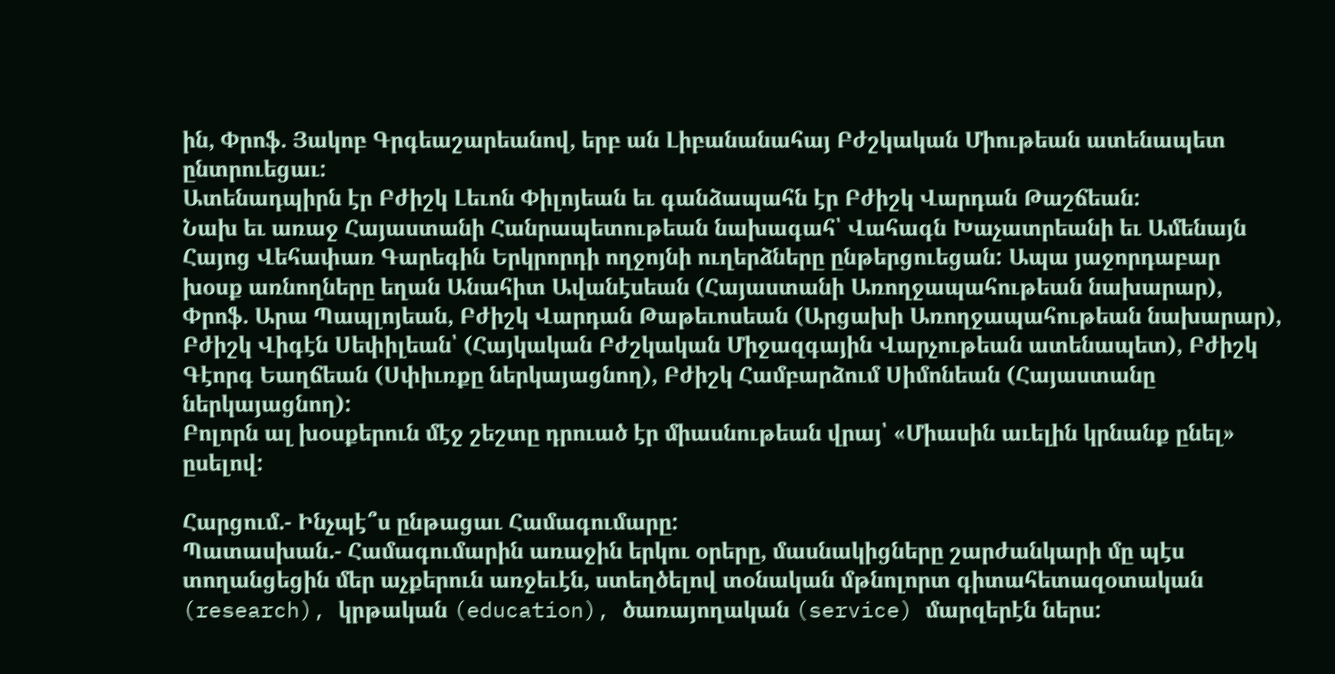ին, Փրոֆ. Յակոբ Գրգեաշարեանով, երբ ան Լիբանանահայ Բժշկական Միութեան ատենապետ ընտրուեցաւ:
Ատենադպիրն էր Բժիշկ Լեւոն Փիլոյեան եւ գանձապահն էր Բժիշկ Վարդան Թաշճեան:
Նախ եւ առաջ Հայաստանի Հանրապետութեան նախագահ՝ Վահագն Խաչատրեանի եւ Ամենայն Հայոց Վեհափառ Գարեգին Երկրորդի ողջոյնի ուղերձները ընթերցուեցան: Ապա յաջորդաբար խօսք առնողները եղան Անահիտ Ավանէսեան (Հայաստանի Առողջապահութեան նախարար), Փրոֆ. Արա Պապլոյեան, Բժիշկ Վարդան Թաթեւոսեան (Արցախի Առողջապահութեան նախարար), Բժիշկ Վիգէն Սեփիլեան՝ (Հայկական Բժշկական Միջազգային Վարչութեան ատենապետ), Բժիշկ Գէորգ Եաղճեան (Սփիւռքը ներկայացնող), Բժիշկ Համբարձում Սիմոնեան (Հայաստանը ներկայացնող):
Բոլորն ալ խօսքերուն մէջ շեշտը դրուած էր միասնութեան վրայ՝ «Միասին աւելին կրնանք ընել» ըսելով:

Հարցում.- Ինչպէ՞ս ընթացաւ Համագումարը:
Պատասխան.- Համագումարին առաջին երկու օրերը, մասնակիցները շարժանկարի մը պէս տողանցեցին մեր աչքերուն առջեւէն, ստեղծելով տօնական մթնոլորտ գիտահետազօտական (research), կրթական (education), ծառայողական (service) մարզերէն ներս: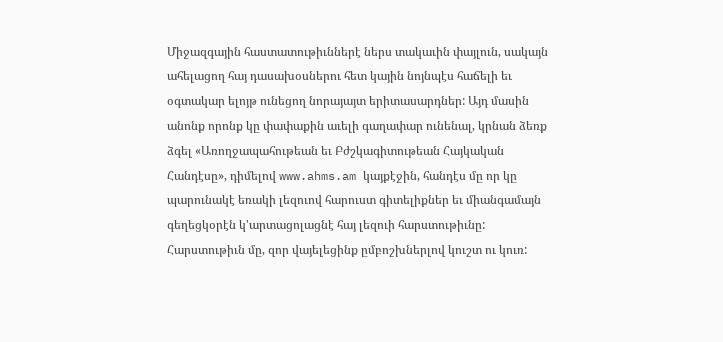Միջազգային հաստատութիւններէ ներս տակաւին փայլուն, սակայն ահելացող հայ դասախօսներու հետ կային նոյնպէս հաճելի եւ օգտակար ելոյթ ունեցող նորայայտ երիտասարդներ: Այդ մասին անոնք որոնք կը փափաքին աւելի գաղափար ունենալ, կրնան ձեռք ձգել «Առողջապահութեան եւ Բժշկագիտութեան Հայկական Հանդէսը», դիմելով www.ahms.am կայքէջին, հանդէս մը որ կը պարունակէ եռակի լեզուով հարուստ գիտելիքներ եւ միանգամայն գեղեցկօրէն կ'արտացոլացնէ հայ լեզուի հարստութիւնը: Հարստութիւն մը, զոր վայելեցինք ըմբոշխներլով կուշտ ու կուռ: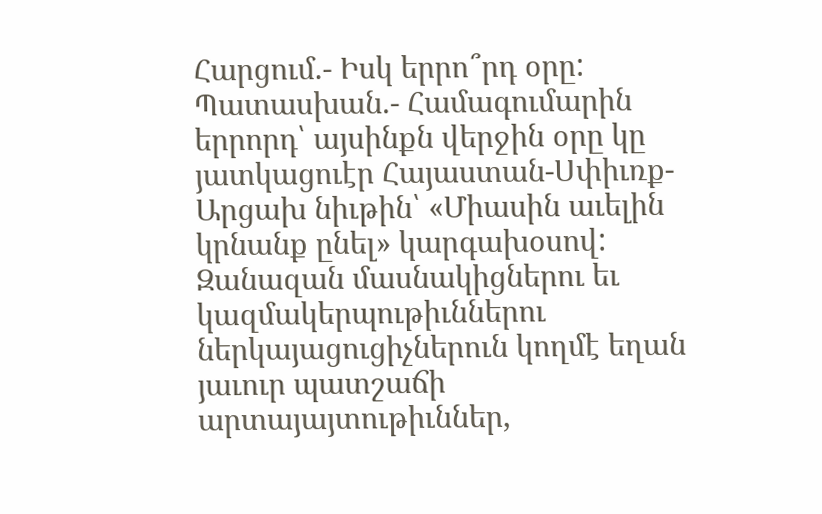Հարցում.- Իսկ երրո՞րդ օրը:
Պատասխան.- Համագումարին երրորդ՝ այսինքն վերջին օրը կը յատկացուէր Հայաստան-Սփիւռք-Արցախ նիւթին՝ «Միասին աւելին կրնանք ընել» կարգախօսով:
Զանազան մասնակիցներու եւ կազմակերպութիւններու ներկայացուցիչներուն կողմէ եղան յաւուր պատշաճի արտայայտութիւններ,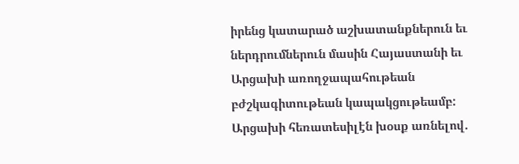իրենց կատարած աշխատանքներուն եւ ներդրումներուն մասին Հայաստանի եւ Արցախի առողջապահութեան բժշկագիտութեան կապակցութեամբ: Արցախի հեռատեսիլէն խօսք առնելով.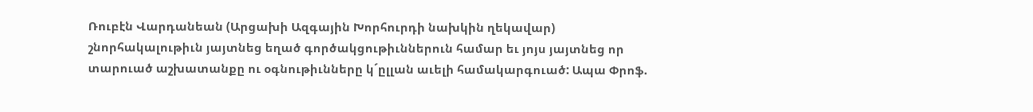Ռուբէն Վարդանեան (Արցախի Ազգային Խորհուրդի նախկին ղեկավար) շնորհակալութիւն յայտնեց եղած գործակցութիւններուն համար եւ յոյս յայտնեց որ տարուած աշխատանքը ու օգնութիւնները կ´ըլլան աւելի համակարգուած: Ապա Փրոֆ.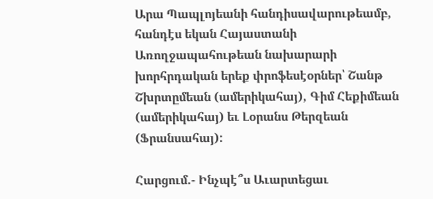Արա Պապլոյեանի հանդիսավարութեամբ, հանդէս եկան Հայաստանի Առողջապահութեան նախարարի խորհրդական երեք փրոֆեսէօրներ՝ Շանթ Շխրտըմեան (ամերիկահայ), Գիմ Հեքիմեան (ամերիկահայ) եւ Լօրանս Թերզեան (Ֆրանսահայ):

Հարցում.- Ինչպէ՞ս Աւարտեցաւ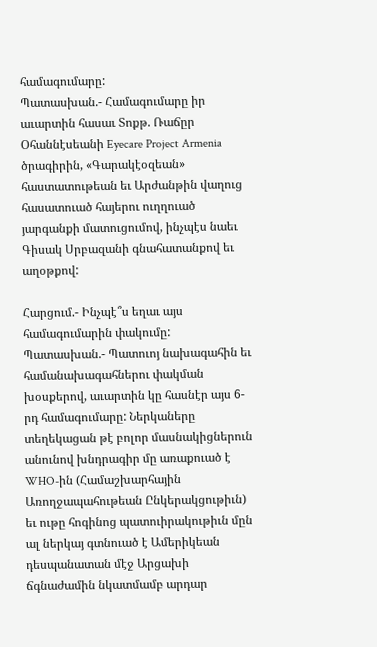համագումարը:
Պատասխան.- Համագումարը իր աւարտին հասաւ Տոքթ. Ռաճըր Օհաննէսեանի Eyecare Project Armenia ծրագիրին, «Գարակէօզեան» հաստատութեան եւ Արժանթին վաղուց հասատուած հայերու ուղղուած յարգանքի մատուցումով, ինչպէս նաեւ Գիսակ Սրբազանի գնահատանքով եւ աղօթքով:

Հարցում.- Ինչպէ՞ս եղաւ այս համագումարին փակումը:
Պատասխան.- Պատուոյ նախագահին եւ համանախագահներու փակման խօսքերով, աւարտին կը հասնէր այս 6-րդ համագումարը: Ներկաները տեղեկացան թէ բոլոր մասնակիցներուն անունով խնդրագիր մը առաքուած է WHO-ին (Համաշխարհային Առողջապահութեան Ընկերակցութիւն) եւ ութը հոգինոց պատուիրակութիւն մըն ալ ներկայ գտնուած է Ամերիկեան դեսպանատան մէջ Արցախի ճգնաժամին նկատմամբ արդար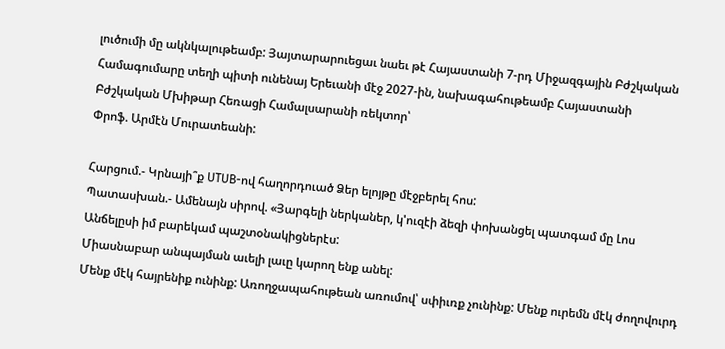լուծումի մը ակնկալութեամբ: Յայտարարուեցաւ նաեւ թէ Հայաստանի 7-րդ Միջազգային Բժշկական Համագումարը տեղի պիտի ունենայ Երեւանի մէջ 2027-ին, նախագահութեամբ Հայաստանի Բժշկական Մխիթար Հեռացի Համալսարանի ռեկտոր՝
Փրոֆ. Արմէն Մուրատեանի:

Հարցում.- Կրնայի՞ք UTUB-ով հաղորդուած Ձեր ելոյթը մէջբերել հոս:
Պատասխան.- Ամենայն սիրով. «Յարգելի ներկաներ, կ'ուզէի ձեզի փոխանցել պատգամ մը Լոս Անճելըսի իմ բարեկամ պաշտօնակիցներէս:
Միասնաբար անպայման աւելի լաւը կարող ենք անել:
Մենք մէկ հայրենիք ունինք: Առողջապահութեան առումով՝ սփիւռք չունինք: Մենք ուրեմն մէկ ժողովուրդ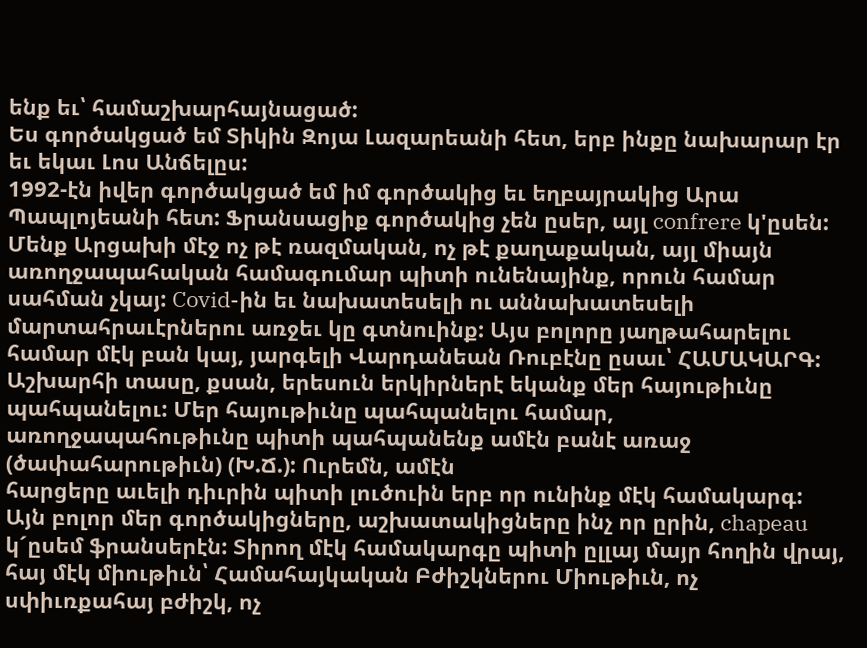ենք եւ՝ համաշխարհայնացած:
Ես գործակցած եմ Տիկին Զոյա Լազարեանի հետ, երբ ինքը նախարար էր եւ եկաւ Լոս Անճելըս:
1992-էն իվեր գործակցած եմ իմ գործակից եւ եղբայրակից Արա Պապլոյեանի հետ: Ֆրանսացիք գործակից չեն ըսեր, այլ confrere կ'ըսեն:
Մենք Արցախի մէջ ոչ թէ ռազմական, ոչ թէ քաղաքական, այլ միայն առողջապահական համագումար պիտի ունենայինք, որուն համար սահման չկայ: Covid-ին եւ նախատեսելի ու աննախատեսելի մարտահրաւէրներու առջեւ կը գտնուինք: Այս բոլորը յաղթահարելու համար մէկ բան կայ, յարգելի Վարդանեան Ռուբէնը ըսաւ՝ ՀԱՄԱԿԱՐԳ: Աշխարհի տասը, քսան, երեսուն երկիրներէ եկանք մեր հայութիւնը պահպանելու: Մեր հայութիւնը պահպանելու համար, առողջապահութիւնը պիտի պահպանենք ամէն բանէ առաջ (ծափահարութիւն) (Խ.Ճ.): Ուրեմն, ամէն
հարցերը աւելի դիւրին պիտի լուծուին երբ որ ունինք մէկ համակարգ: Այն բոլոր մեր գործակիցները, աշխատակիցները ինչ որ ըրին, chapeau կ´ըսեմ ֆրանսերէն: Տիրող մէկ համակարգը պիտի ըլլայ մայր հողին վրայ, հայ մէկ միութիւն՝ Համահայկական Բժիշկներու Միութիւն, ոչ սփիւռքահայ բժիշկ, ոչ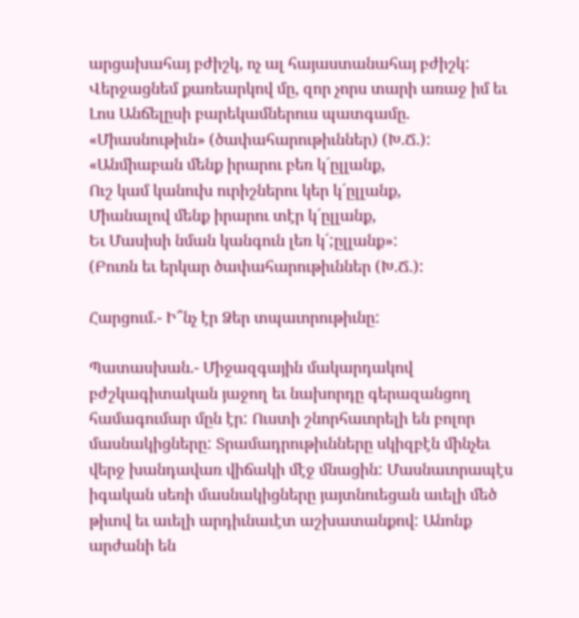արցախահայ բժիշկ, ոչ ալ հայաստանահայ բժիշկ:
Վերջացնեմ քառեարկով մը, զոր չորս տարի առաջ իմ եւ Լոս Անճելըսի բարեկամներուս պատգամը.
«Միասնութիւն» (ծափահարութիւններ) (Խ.Ճ.):
«Անմիաբան մենք իրարու բեռ կ´ըլլանք,
Ուշ կամ կանուխ ուրիշներու կեր կ´ըլլանք,
Միանալով մենք իրարու տէր կ´ըլլանք,
Եւ Մասիսի նման կանգուն լեռ կ´;ըլլանք»:
(Բուռն եւ երկար ծափահարութիւններ (Խ.Ճ.):

Հարցում.- Ի՞նչ էր Ձեր տպաւորութիւնը:

Պատասխան.- Միջազգային մակարդակով բժշկագիտական յաջող եւ նախորդը գերազանցող համագումար մըն էր: Ուստի շնորհաւորելի են բոլոր մասնակիցները: Տրամադրութիւնները սկիզբէն մինչեւ վերջ խանդավառ վիճակի մէջ մնացին: Մասնաւորապէս իգական սեռի մասնակիցները յայտնուեցան աւելի մեծ թիւով եւ աւելի արդիւնաւէտ աշխատանքով: Անոնք արժանի են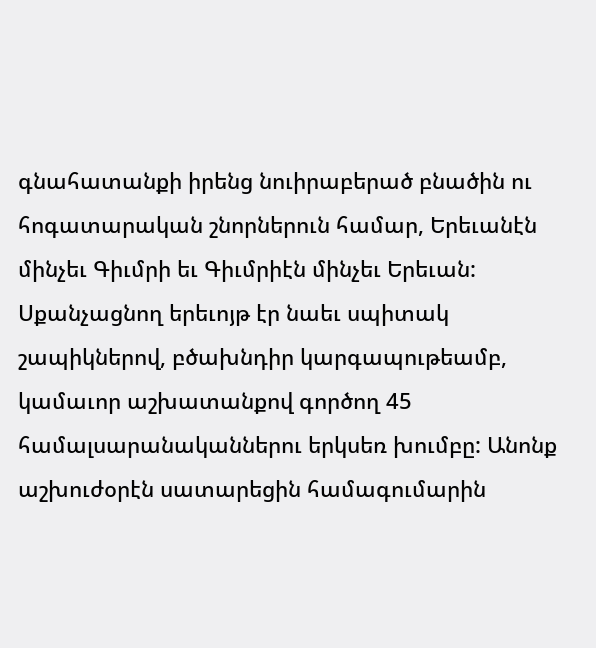գնահատանքի իրենց նուիրաբերած բնածին ու հոգատարական շնորներուն համար, Երեւանէն մինչեւ Գիւմրի եւ Գիւմրիէն մինչեւ Երեւան:
Սքանչացնող երեւոյթ էր նաեւ սպիտակ շապիկներով, բծախնդիր կարգապութեամբ, կամաւոր աշխատանքով գործող 45 համալսարանականներու երկսեռ խումբը: Անոնք աշխուժօրէն սատարեցին համագումարին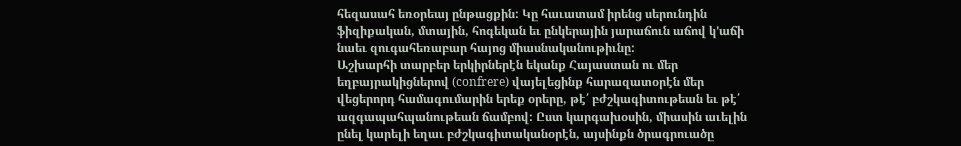հեզասահ եռօրեայ ընթացքին: Կը հաւատամ իրենց սերունդին ֆիզիքական, մտային, հոգեկան եւ ընկերային յարաճուն աճով կ'աճի նաեւ զուգահեռաբար հայոց միասնականութիւնը:
Աշխարհի տարբեր երկիրներէն եկանք Հայաստան ու մեր եղբայրակիցներով (confrere) վայելեցինք հարազատօրէն մեր վեցերորդ համագումարին երեք օրերը, թէ՛ բժշկագիտութեան եւ թէ՛ ազգապահպանութեան ճամբով: Ըստ կարգախօսին, միասին աւելին ընել կարելի եղաւ բժշկագիտականօրէն, այսինքն ծրագրուածը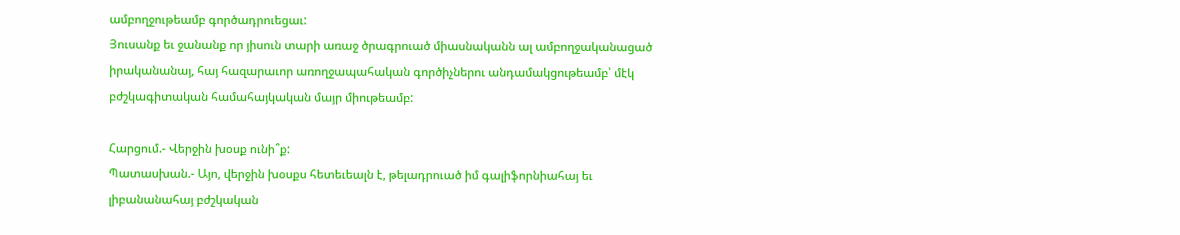ամբողջութեամբ գործադրուեցաւ:
Յուսանք եւ ջանանք որ յիսուն տարի առաջ ծրագրուած միասնականն ալ ամբողջականացած իրականանայ, հայ հազարաւոր առողջապահական գործիչներու անդամակցութեամբ՝ մէկ բժշկագիտական համահայկական մայր միութեամբ:

Հարցում.- Վերջին խօսք ունի՞ք:
Պատասխան.- Այո, վերջին խօսքս հետեւեալն է, թելադրուած իմ գալիֆորնիահայ եւ լիբանանահայ բժշկական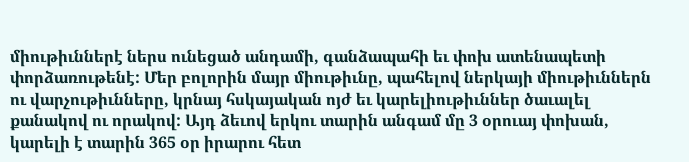միութիւններէ ներս ունեցած անդամի, գանձապահի եւ փոխ ատենապետի փորձառութենէ: Մեր բոլորին մայր միութիւնը, պահելով ներկայի միութիւններն ու վարչութիւնները, կրնայ հսկայական ոյժ եւ կարելիութիւններ ծաւալել քանակով ու որակով: Այդ ձեւով երկու տարին անգամ մը 3 օրուայ փոխան, կարելի է տարին 365 օր իրարու հետ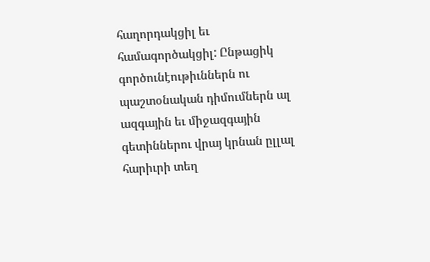հաղորդակցիլ եւ համագործակցիլ: Ընթացիկ գործունէութիւններն ու պաշտօնական դիմումներն ալ ազգային եւ միջազգային գետիններու վրայ կրնան ըլլալ հարիւրի տեղ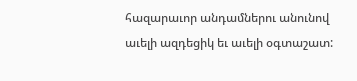հազարաւոր անդամներու անունով աւելի ազդեցիկ եւ աւելի օգտաշատ: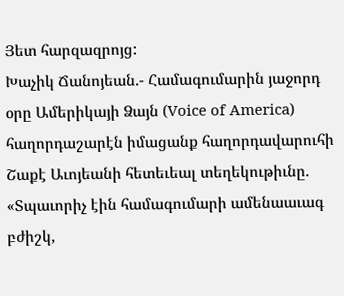Յետ հարզազրոյց:
Խաչիկ Ճանոյեան.- Համագումարին յաջորդ օրը Ամերիկայի Ձայն (Voice of America)
հաղորդաշարէն իմացանք հաղորդավարուհի Շաքէ Աւոյեանի հետեւեալ տեղեկութիւնը. «Տպաւորիչ էին համագումարի ամենաաւագ բժիշկ,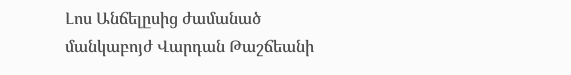Լոս Անճելըսից ժամանած մանկաբոյժ Վարդան Թաշճեանի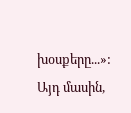խօսքերը...»:
Այդ մասին,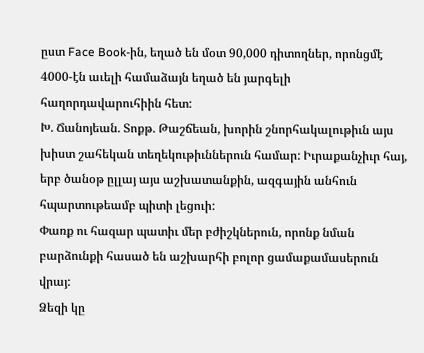ըստ Face Book-ին, եղած են մօտ 90,000 դիտողներ, որոնցմէ 4000-էն աւելի համաձայն եղած են յարգելի հաղորդավարուհիին հետ:
Խ. Ճանոյեան. Տոքթ. Թաշճեան, խորին շնորհակալութիւն այս խիստ շահեկան տեղեկութիւններուն համար: Իւրաքանչիւր հայ, երբ ծանօթ ըլլայ այս աշխատանքին, ազգային անհուն հպարտութեամբ պիտի լեցուի:
Փառք ու հազար պատիւ մեր բժիշկներուն, որոնք նման բարձունքի հասած են աշխարհի բոլոր ցամաքամասերուն վրայ:
Ձեզի կը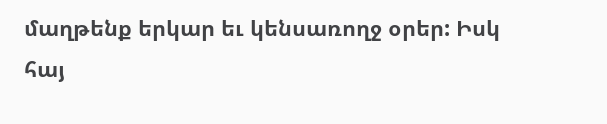մաղթենք երկար եւ կենսառողջ օրեր: Իսկ հայ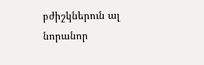բժիշկներուն ալ նորանոր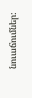նուաճումներ: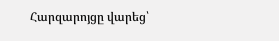Հարզարոյցը վարեց՝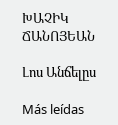ԽԱՉԻԿ ՃԱՆՈՅԵԱՆ

Լոս Անճելըս

Más leídas